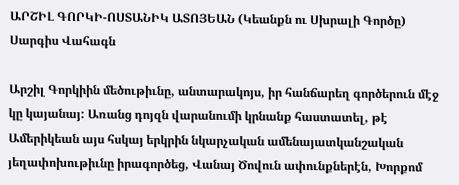ԱՐՇԻԼ ԳՈՐԿԻ-ՈՍՏԱՆԻԿ ԱՏՈՅԵԱՆ (Կեանքն ու Սխրալի Գործը)
Սարգիս Վահագն

Արշիլ Գորկիին մեծութիւնը, անտարակոյս, իր հանճարեղ գործերուն մէջ կը կայանայ: Առանց դոյզն վարանումի կրնանք հաստատել, թէ Ամերիկեան այս հսկայ երկրին նկարչական ամենայատկանշական յեղափոխութիւնը իրագործեց, Վանայ Ծովուն ափունքներէն, Խորքոմ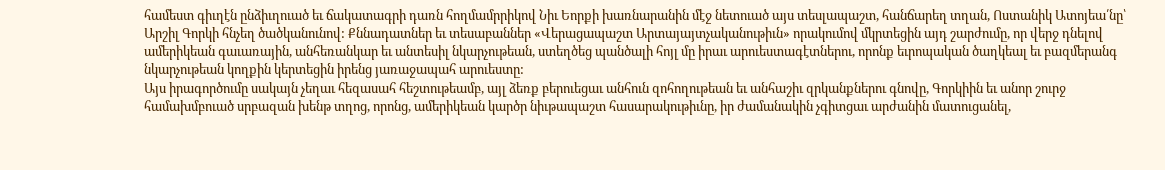համեստ գիւղէն ընձիւղուած եւ ճակատագրի դառն հողմամրրիկով Նիւ Եորքի խառնարանին մէջ նետուած այս տեսլապաշտ, հանճարեղ տղան, Ոստանիկ Ատոյեա՛նը՝ Արշիլ Գորկի հնչեղ ծածկանունով: Քննադատներ եւ տեսաբաններ «Վերացապաշտ Արտայայտչականութիւն» որակումով մկրտեցին այդ շարժումը, որ վերջ դնելով ամերիկեան գաւառային, անհեռանկար եւ անտեսիլ նկարչութեան, ստեղծեց պանծալի հոյլ մը իրաւ արուեստագէտներու, որոնք եւրոպական ծաղկեալ եւ բազմերանգ նկարչութեան կողքին կերտեցին իրենց յառաջապահ արուեստը:
Այս իրագործումը սակայն չեղաւ հեզասահ հեշտութեամբ, այլ ձեռք բերուեցաւ անհուն զոհողութեան եւ անհաշիւ զրկանքներու գնովը, Գորկիին եւ անոր շուրջ համախմբուած սրբազան խենթ տղոց, որոնց, ամերիկեան կարծր նիւթապաշտ հասարակութիւնը, իր ժամանակին չգիտցաւ արժանին մատուցանել,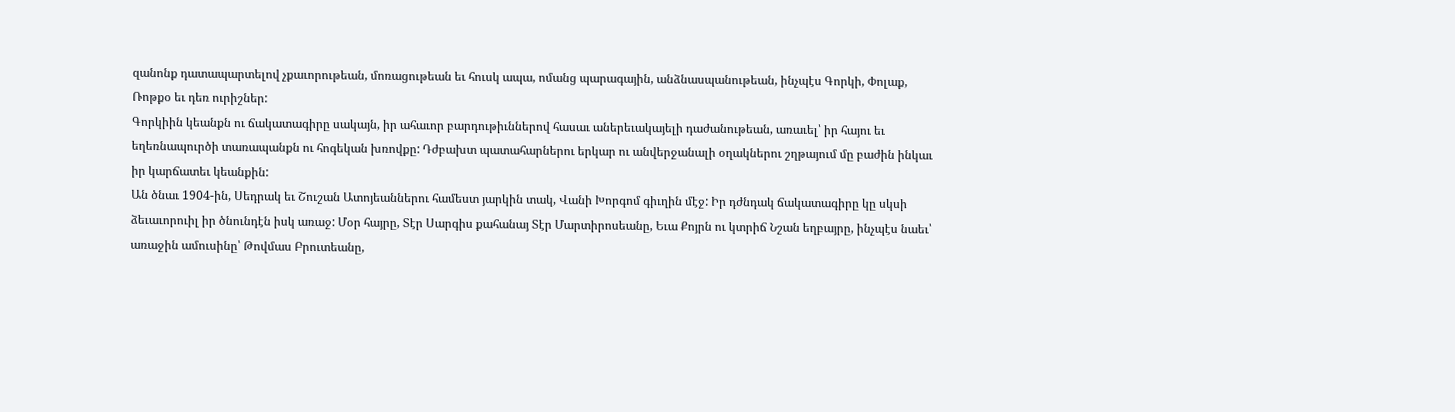զանոնք դատապարտելով չքաւորութեան, մոռացութեան եւ հուսկ ապա, ոմանց պարագային, անձնասպանութեան, ինչպէս Գորկի, Փոլաք, Ռոթքօ եւ դեռ ուրիշներ:
Գորկիին կեանքն ու ճակատագիրը սակայն, իր ահաւոր բարդութիւններով հասաւ աներեւակայելի դաժանութեան, առաւել՝ իր հայու եւ եղեռնապուրծի տառապանքն ու հոգեկան խռովքը: Դժբախտ պատահարներու երկար ու անվերջանալի օղակներու շղթայում մը բաժին ինկաւ իր կարճատեւ կեանքին:
Ան ծնաւ 1904-ին, Սեդրակ եւ Շուշան Ատոյեաններու համեստ յարկին տակ, Վանի Խորգոմ գիւղին մէջ: Իր դժնդակ ճակատագիրը կը սկսի ձեւաւորուիլ իր ծնունդէն իսկ առաջ: Մօր հայրը, Տէր Սարգիս քահանայ Տէր Մարտիրոսեանը, Եւա Քոյրն ու կտրիճ Նշան եղբայրը, ինչպէս նաեւ՝ առաջին ամուսինը՝ Թովմաս Բրուտեանը,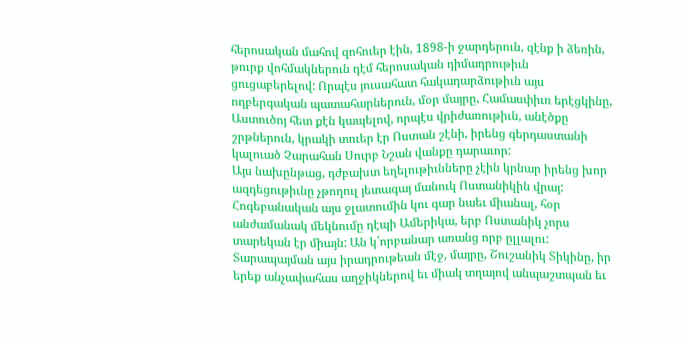հերոսական մահով զոհուեր էին, 1898-ի ջարդերուն, զէնք ի ձեռին, թուրք վոհմակներուն դէմ հերոսական դիմադրութիւն ցուցաբերելով: Որպէս յուսահատ հակադարձութիւն այս ողբերգական պատահարներուն, մօր մայրը, Համասփիւռ երէցկինը, Աստուծոյ հետ քէն կապելով, որպէս վրիժառութիւն, անէծքը շրթներուն, կրակի տուեր էր Ոստան շէնի, իրենց գերդաստանի կալուած Չարահան Սուրբ Նշան վանքը դարաւոր:
Այս նախընթաց, դժբախտ եղելութիւնները չէին կրնար իրենց խոր ազդեցութիւնը չթողուլ յետագայ մանուկ Ոստանիկին վրայ: Հոգեբանական այս ջլատումին կու գար նաեւ միանալ, հօր անժամանակ մեկնումը դէպի Ամերիկա, երբ Ոստանիկ չորս տարեկան էր միայն: Ան կ՛որբանար առանց որբ ըլլալու: Տարապայման այս իրադրութեան մէջ, մայրը, Շուշանիկ Տիկինը, իր երեք անչափահաս աղջիկներով եւ միակ տղայով անպաշտպան եւ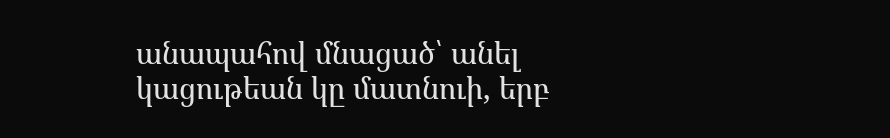անապահով մնացած՝ անել կացութեան կը մատնուի, երբ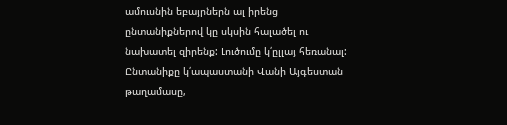ամուսնին եբայրներն ալ իրենց ընտանիքներով կը սկսին հալածել ու նախատել զիրենք: Լուծումը կ՛ըլլայ հեռանալ: Ընտանիքը կ՛ապաստանի Վանի Այգեստան թաղամասը,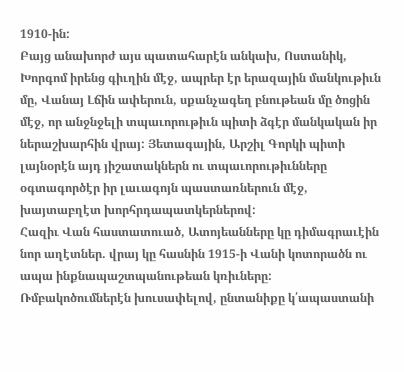1910-ին:
Բայց անախորժ այս պատահարէն անկախ, Ոստանիկ, Խորգոմ իրենց գիւղին մէջ, ապրեր էր երազային մանկութիւն մը, Վանայ Լճին ափերուն, սքանչագեղ բնութեան մը ծոցին մէջ, որ անջնջելի տպաւորութիւն պիտի ձգէր մանկական իր ներաշխարհին վրայ: Յետագային, Արշիլ Գորկի պիտի լայնօրէն այդ յիշատակներն ու տպաւորութիւնները օգտագործէր իր լաւագոյն պաստառներուն մէջ, խայտաբղէտ խորհրդապատկերներով:
Հազիւ Վան հաստատուած, Ատոյեանները կը դիմագրաւէին նոր աղէտներ. վրայ կը հասնին 1915-ի Վանի կոտորածն ու ապա ինքնապաշտպանութեան կռիւները: Ռմբակոծումներէն խուսափելով, ընտանիքը կ՛ապաստանի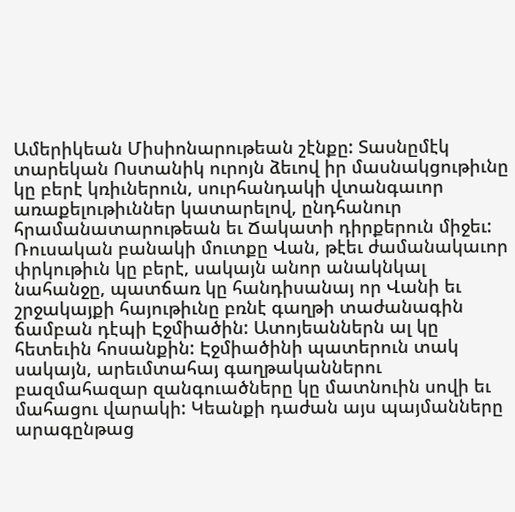Ամերիկեան Միսիոնարութեան շէնքը: Տասնըմէկ տարեկան Ոստանիկ ուրոյն ձեւով իր մասնակցութիւնը կը բերէ կռիւներուն, սուրհանդակի վտանգաւոր առաքելութիւններ կատարելով, ընդհանուր հրամանատարութեան եւ Ճակատի դիրքերուն միջեւ: Ռուսական բանակի մուտքը Վան, թէեւ ժամանակաւոր փրկութիւն կը բերէ, սակայն անոր անակնկալ նահանջը, պատճառ կը հանդիսանայ որ Վանի եւ շրջակայքի հայութիւնը բռնէ գաղթի տաժանագին ճամբան դէպի Էջմիածին: Ատոյեաններն ալ կը հետեւին հոսանքին: Էջմիածինի պատերուն տակ սակայն, արեւմտահայ գաղթականներու բազմահազար զանգուածները կը մատնուին սովի եւ մահացու վարակի: Կեանքի դաժան այս պայմանները արագընթաց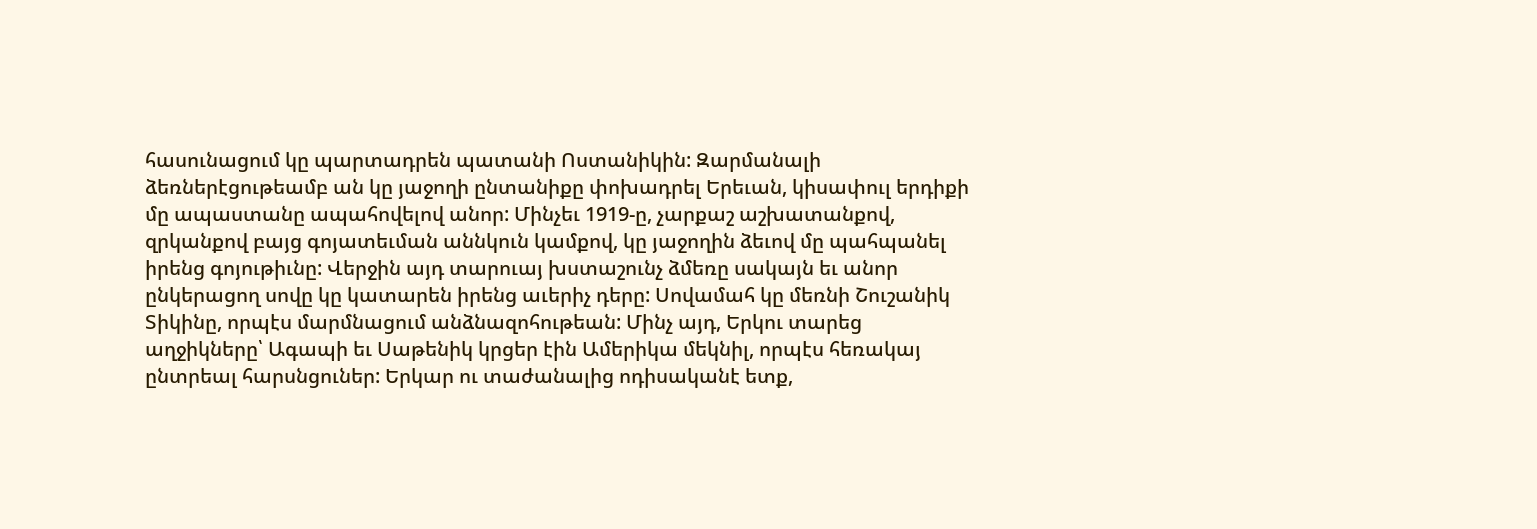հասունացում կը պարտադրեն պատանի Ոստանիկին: Զարմանալի ձեռներէցութեամբ ան կը յաջողի ընտանիքը փոխադրել Երեւան, կիսափուլ երդիքի մը ապաստանը ապահովելով անոր: Մինչեւ 1919-ը, չարքաշ աշխատանքով, զրկանքով բայց գոյատեւման աննկուն կամքով, կը յաջողին ձեւով մը պահպանել իրենց գոյութիւնը: Վերջին այդ տարուայ խստաշունչ ձմեռը սակայն եւ անոր ընկերացող սովը կը կատարեն իրենց աւերիչ դերը: Սովամահ կը մեռնի Շուշանիկ Տիկինը, որպէս մարմնացում անձնազոհութեան: Մինչ այդ, Երկու տարեց աղջիկները՝ Ագապի եւ Սաթենիկ կրցեր էին Ամերիկա մեկնիլ, որպէս հեռակայ ընտրեալ հարսնցուներ: Երկար ու տաժանալից ոդիսականէ ետք,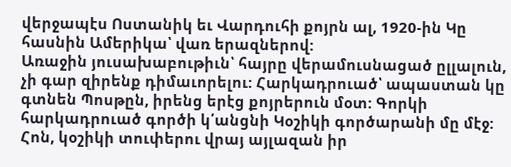վերջապէս Ոստանիկ եւ Վարդուհի քոյրն ալ, 1920-ին Կը հասնին Ամերիկա՝ վառ երազներով:
Առաջին յուսախաբութիւն՝ հայրը վերամուսնացած ըլլալուն, չի գար զիրենք դիմաւորելու: Հարկադրուած՝ ապաստան կը գտնեն Պոսթըն, իրենց երէց քոյրերուն մօտ: Գորկի հարկադրուած գործի կ՛անցնի Կօշիկի գործարանի մը մէջ: Հոն, կօշիկի տուփերու վրայ այլազան իր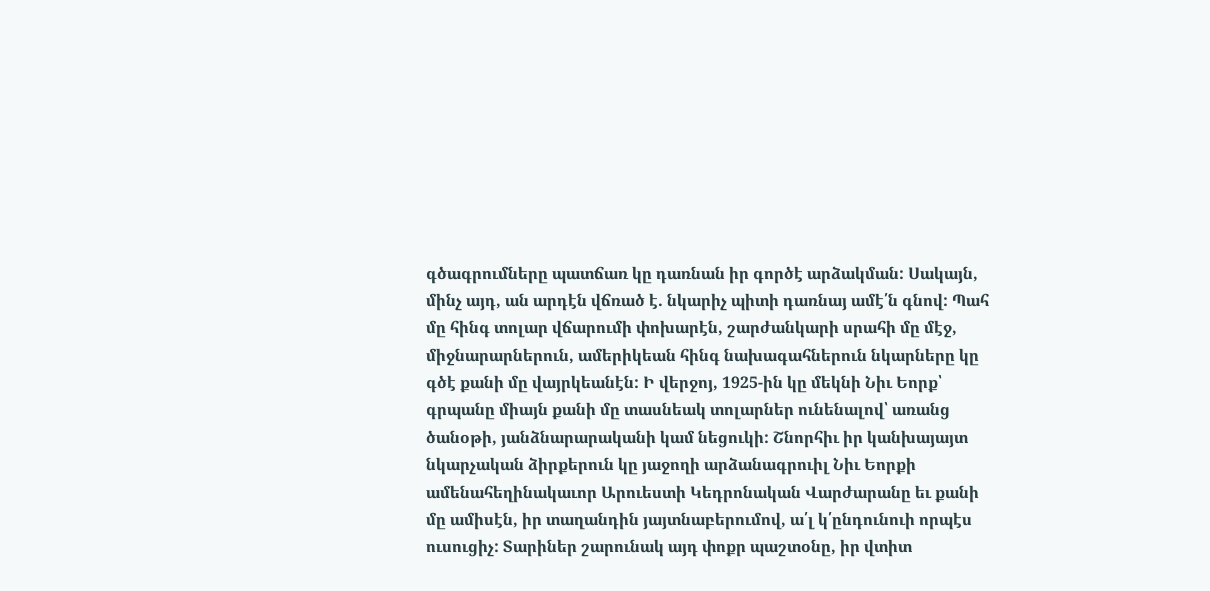գծագրումները պատճառ կը դառնան իր գործէ արձակման: Սակայն, մինչ այդ, ան արդէն վճռած է. նկարիչ պիտի դառնայ ամէ՛ն գնով: Պահ մը հինգ տոլար վճարումի փոխարէն, շարժանկարի սրահի մը մէջ, միջնարարներուն, ամերիկեան հինգ նախագահներուն նկարները կը գծէ քանի մը վայրկեանէն: Ի վերջոյ, 1925-ին կը մեկնի Նիւ Եորք՝ գրպանը միայն քանի մը տասնեակ տոլարներ ունենալով՝ առանց ծանօթի, յանձնարարականի կամ նեցուկի: Շնորհիւ իր կանխայայտ նկարչական ձիրքերուն կը յաջողի արձանագրուիլ Նիւ Եորքի ամենահեղինակաւոր Արուեստի Կեդրոնական Վարժարանը եւ քանի մը ամիսէն, իր տաղանդին յայտնաբերումով, ա՛լ կ՛ընդունուի որպէս ուսուցիչ: Տարիներ շարունակ այդ փոքր պաշտօնը, իր վտիտ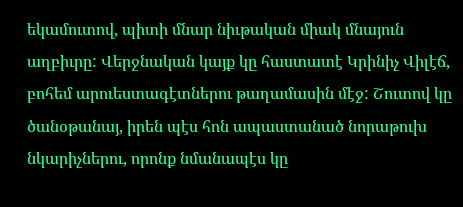եկամուտով, պիտի մնար նիւթական միակ մնայուն աղբիւրը: Վերջնական կայք կը հաստատէ Կրինիչ Վիլէճ, բոհեմ արուեստագէտներու թաղամասին մէջ: Շուտով կը ծանօթանայ, իրեն պէս հոն ապաստանած նորաթուխ նկարիչներու, որոնք նմանապէս կը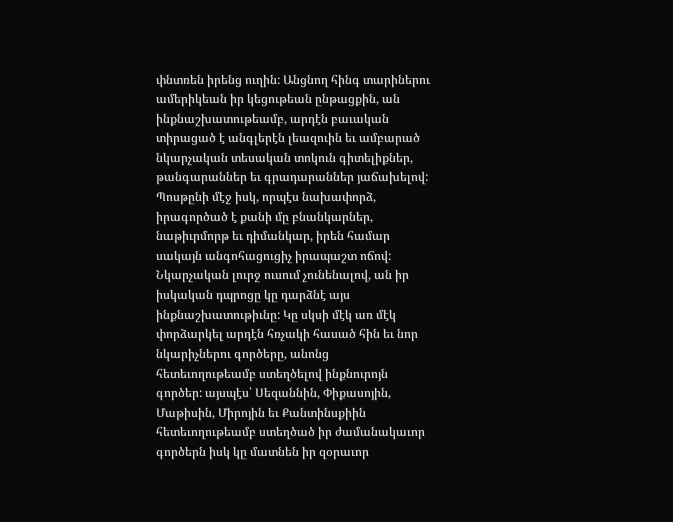փնտռեն իրենց ուղին: Անցնող հինգ տարիներու ամերիկեան իր կեցութեան ընթացքին, ան ինքնաշխատութեամբ, արդէն բաւական տիրացած է անգլերէն լեազուին եւ ամբարած նկարչական տեսական տոկուն գիտելիքներ, թանգարաններ եւ գրադարաններ յաճախելով: Պոսթընի մէջ իսկ, որպէս նախափորձ, իրագործած է քանի մը բնանկարներ, նաթիւրմորթ եւ դիմանկար, իրեն համար սակայն անգոհացուցիչ իրապաշտ ոճով: Նկարչական լուրջ ուսում չունենալով, ան իր իսկական դպրոցը կը դարձնէ այս ինքնաշխատութիւնը: Կը սկսի մէկ առ մէկ փորձարկել արդէն հռչակի հասած հին եւ նոր նկարիչներու գործերը, անոնց հետեւողութեամբ ստեղծելով ինքնուրոյն գործեր: այսպէս՝ Սեզաննին, Փիքասոյին, Մաթիսին, Միրոյին եւ Քանտինսքիին հետեւողութեամբ ստեղծած իր ժամանակաւոր գործերն իսկ կը մատնեն իր զօրաւոր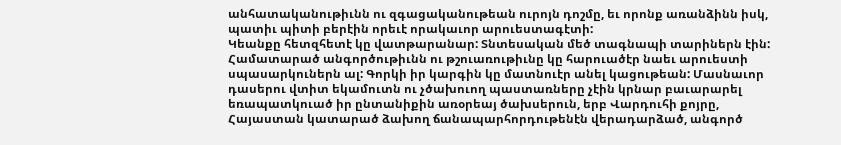անհատականութիւնն ու զգացականութեան ուրոյն դոշմը, եւ որոնք առանձինն իսկ, պատիւ պիտի բերէին որեւէ որակաւոր արուեստագէտի:
Կեանքը հետզհետէ կը վատթարանար: Տնտեսական մեծ տագնապի տարիներն էին: Համատարած անգործութիւնն ու թշուառութիւնը կը հարուածէր նաեւ արուեստի սպասարկուներն ալ: Գորկի իր կարգին կը մատնուէր անել կացութեան: Մասնաւոր դասերու վտիտ եկամուտն ու չծախուող պաստառները չէին կրնար բաւարարել եռապատկուած իր ընտանիքին առօրեայ ծախսերուն, երբ Վարդուհի քոյրը, Հայաստան կատարած ձախող ճանապարհորդութենէն վերադարձած, անգործ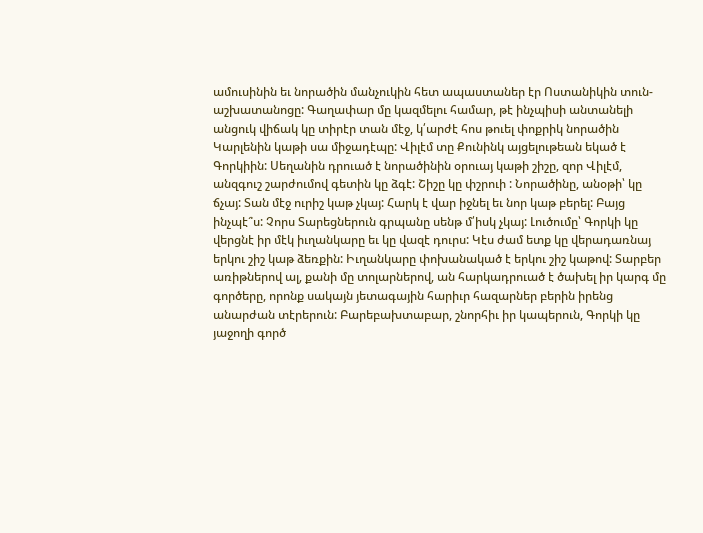ամուսինին եւ նորածին մանչուկին հետ ապաստաներ էր Ոստանիկին տուն-աշխատանոցը: Գաղափար մը կազմելու համար, թէ ինչպիսի անտանելի անցուկ վիճակ կը տիրէր տան մէջ, կ՛արժէ հոս թուել փոքրիկ նորածին Կարլենին կաթի սա միջադէպը: Վիլէմ տը Քունինկ այցելութեան եկած է Գորկիին: Սեղանին դրուած է նորածինին օրուայ կաթի շիշը, զոր Վիլէմ, անզգուշ շարժումով գետին կը ձգէ: Շիշը կը փշրուի : Նորածինը, անօթի՝ կը ճչայ: Տան մէջ ուրիշ կաթ չկայ: Հարկ է վար իջնել եւ նոր կաթ բերել: Բայց ինչպէ՞ս: Չորս Տարեցներուն գրպանը սենթ մ՛իսկ չկայ: Լուծումը՝ Գորկի կը վերցնէ իր մէկ իւղանկարը եւ կը վազէ դուրս: Կէս ժամ ետք կը վերադառնայ երկու շիշ կաթ ձեռքին: Իւղանկարը փոխանակած է երկու շիշ կաթով: Տարբեր առիթներով ալ, քանի մը տոլարներով, ան հարկադրուած է ծախել իր կարգ մը գործերը, որոնք սակայն յետագային հարիւր հազարներ բերին իրենց անարժան տէրերուն: Բարեբախտաբար, շնորհիւ իր կապերուն, Գորկի կը յաջողի գործ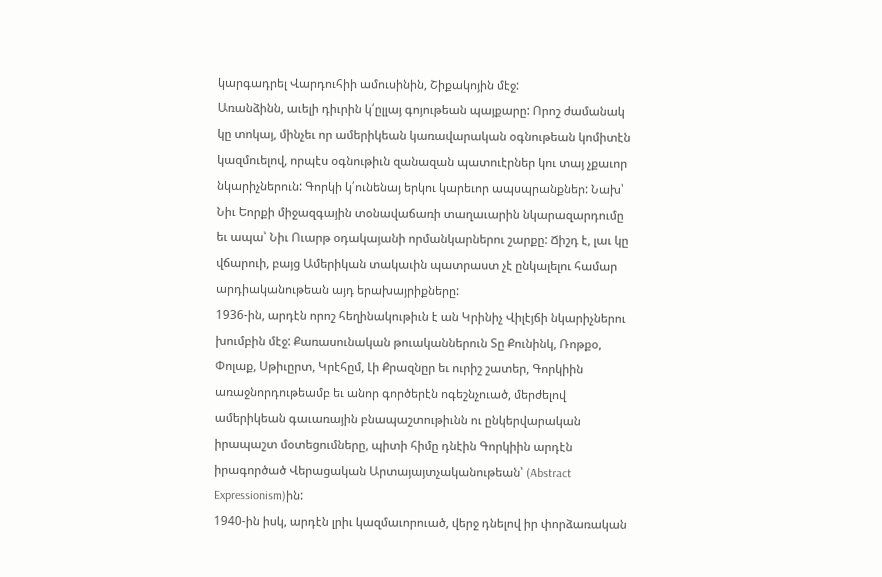կարգադրել Վարդուհիի ամուսինին, Շիքակոյին մէջ:
Առանձինն, աւելի դիւրին կ՛ըլլայ գոյութեան պայքարը: Որոշ ժամանակ կը տոկայ, մինչեւ որ ամերիկեան կառավարական օգնութեան կոմիտէն կազմուելով, որպէս օգնութիւն զանազան պատուէրներ կու տայ չքաւոր նկարիչներուն: Գորկի կ՛ունենայ երկու կարեւոր ապսպրանքներ: Նախ՝ Նիւ Եորքի միջազգային տօնավաճառի տաղաւարին նկարազարդումը եւ ապա՝ Նիւ Ուարթ օդակայանի որմանկարներու շարքը: Ճիշդ է, լաւ կը վճարուի, բայց Ամերիկան տակաւին պատրաստ չէ ընկալելու համար արդիականութեան այդ երախայրիքները:
1936-ին, արդէն որոշ հեղինակութիւն է ան Կրինիչ Վիլէյճի նկարիչներու խումբին մէջ: Քառասունական թուականներուն Տը Քունինկ, Ռոթքօ, Փոլաք, Սթիւըրտ, Կրէհըմ, Լի Քրազնըր եւ ուրիշ շատեր, Գորկիին առաջնորդութեամբ եւ անոր գործերէն ոգեշնչուած, մերժելով ամերիկեան գաւառային բնապաշտութիւնն ու ընկերվարական իրապաշտ մօտեցումները, պիտի հիմը դնէին Գորկիին արդէն իրագործած Վերացական Արտայայտչականութեան՝ (Abstract Expressionism)ին:
1940-ին իսկ, արդէն լրիւ կազմաւորուած, վերջ դնելով իր փորձառական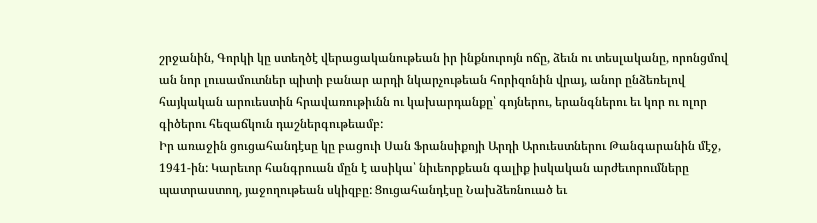շրջանին, Գորկի կը ստեղծէ վերացականութեան իր ինքնուրոյն ոճը, ձեւն ու տեսլականը, որոնցմով ան նոր լուսամուտներ պիտի բանար արդի նկարչութեան հորիզոնին վրայ, անոր ընձեռելով հայկական արուեստին հրավառութիւնն ու կախարդանքը՝ գոյներու, երանգներու եւ կոր ու ոլոր գիծերու հեզաճկուն դաշներգութեամբ:
Իր առաջին ցուցահանդէսը կը բացուի Սան Ֆրանսիքոյի Արդի Արուեստներու Թանգարանին մէջ, 1941-ին: Կարեւոր հանգրուան մըն է ասիկա՝ նիւեորքեան գալիք իսկական արժեւորումները պատրաստող, յաջողութեան սկիզբը: Ցուցահանդէսը Նախձեռնուած եւ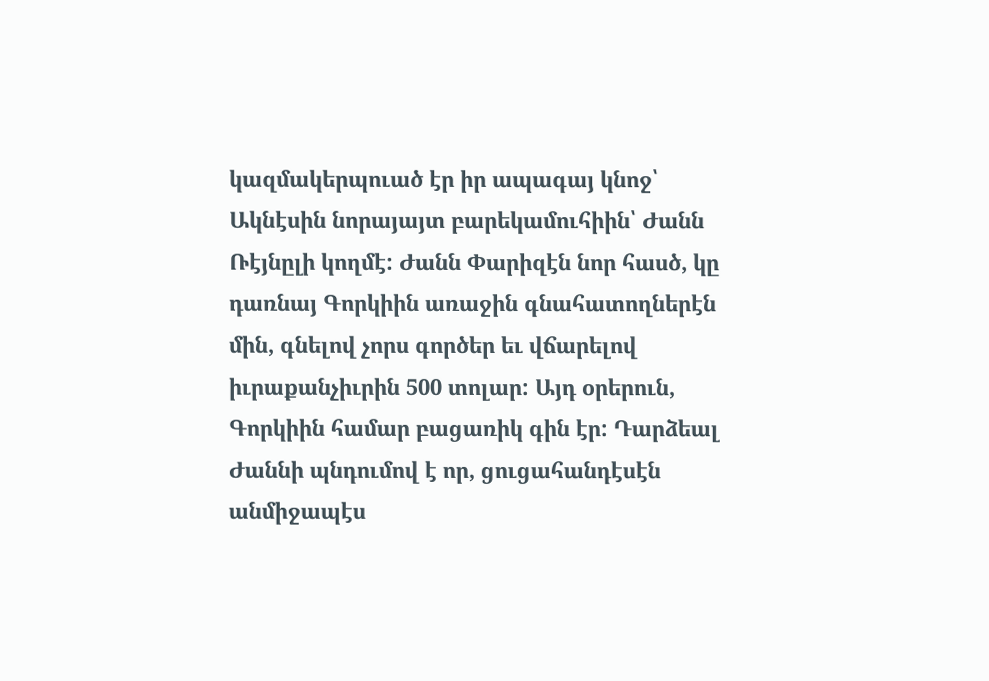կազմակերպուած էր իր ապագայ կնոջ՝ Ակնէսին նորայայտ բարեկամուհիին՝ Ժանն Ռէյնըլի կողմէ: Ժանն Փարիզէն նոր հասծ, կը դառնայ Գորկիին առաջին գնահատողներէն մին, գնելով չորս գործեր եւ վճարելով իւրաքանչիւրին 500 տոլար: Այդ օրերուն, Գորկիին համար բացառիկ գին էր: Դարձեալ Ժաննի պնդումով է որ, ցուցահանդէսէն անմիջապէս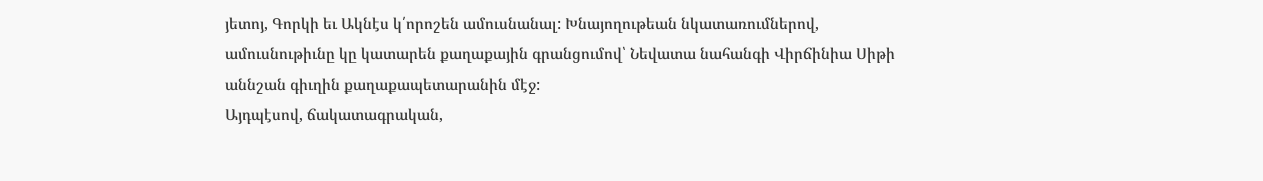յետոյ, Գորկի եւ Ակնէս կ՛որոշեն ամուսնանալ: Խնայողութեան նկատառումներով, ամուսնութիւնը կը կատարեն քաղաքային գրանցումով՝ Նեվատա նահանգի Վիրճինիա Սիթի աննշան գիւղին քաղաքապետարանին մէջ:
Այդպէսով, ճակատագրական,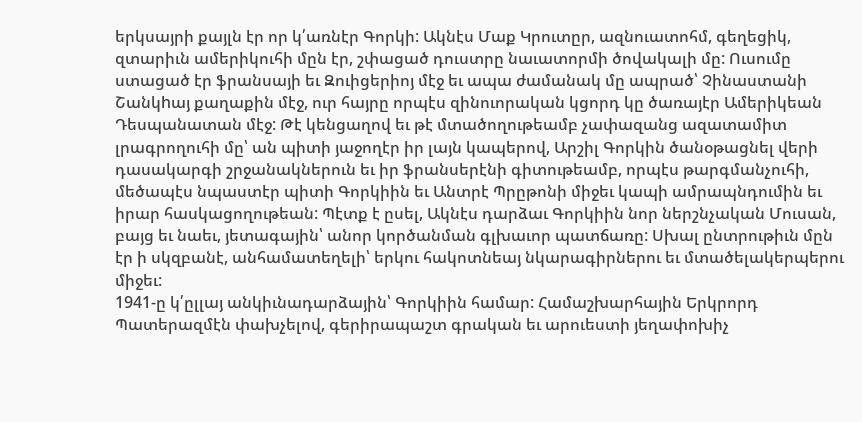երկսայրի քայլն էր որ կ՛առնէր Գորկի: Ակնէս Մաք Կրուտըր, ազնուատոհմ, գեղեցիկ, զտարիւն ամերիկուհի մըն էր, շփացած դուստրը նաւատորմի ծովակալի մը: Ուսումը ստացած էր ֆրանսայի եւ Զուիցերիոյ մէջ եւ ապա ժամանակ մը ապրած՝ Չինաստանի Շանկhայ քաղաքին մէջ, ուր հայրը որպէս զինուորական կցորդ կը ծառայէր Ամերիկեան Դեսպանատան մէջ: Թէ կենցաղով եւ թէ մտածողութեամբ չափազանց ազատամիտ լրագրողուհի մը՝ ան պիտի յաջողէր իր լայն կապերով, Արշիլ Գորկին ծանօթացնել վերի դասակարգի շրջանակներուն եւ իր ֆրանսերէնի գիտութեամբ, որպէս թարգմանչուհի, մեծապէս նպաստէր պիտի Գորկիին եւ Անտրէ Պրըթոնի միջեւ կապի ամրապնդումին եւ իրար հասկացողութեան: Պէտք է ըսել, Ակնէս դարձաւ Գորկիին նոր ներշնչական Մուսան, բայց եւ նաեւ, յետագային՝ անոր կործանման գլխաւոր պատճառը: Սխալ ընտրութիւն մըն էր ի սկզբանէ, անհամատեղելի՝ երկու հակոտնեայ նկարագիրներու եւ մտածելակերպերու միջեւ:
1941-ը կ՛ըլլայ անկիւնադարձային՝ Գորկիին համար: Համաշխարհային Երկրորդ Պատերազմէն փախչելով, գերիրապաշտ գրական եւ արուեստի յեղափոխիչ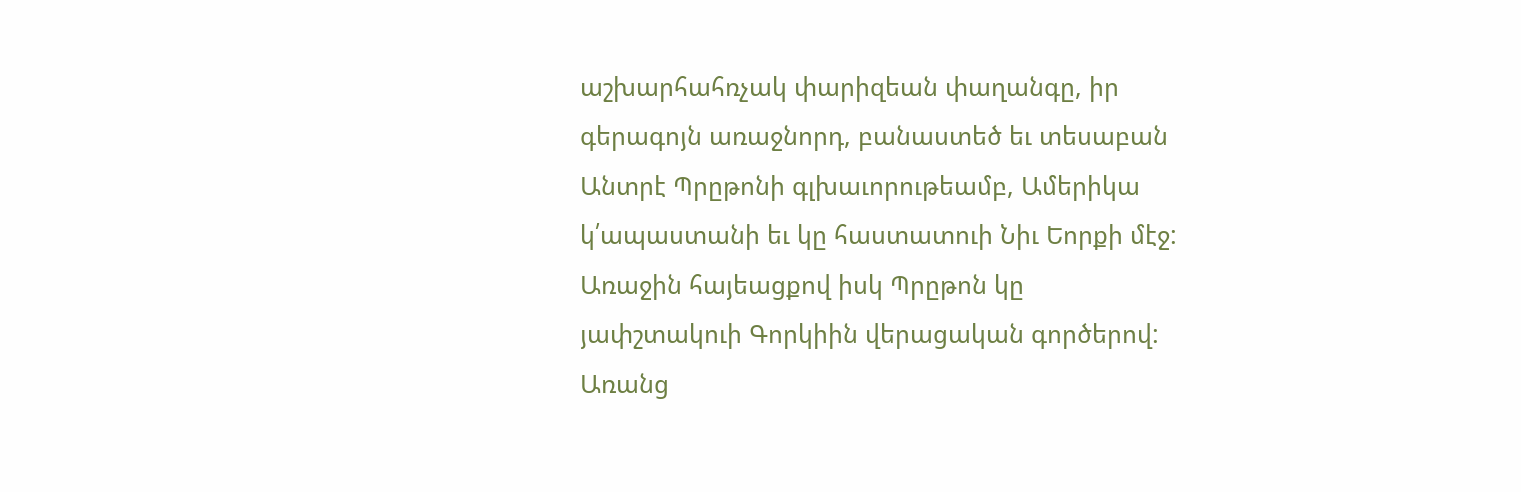աշխարհահռչակ փարիզեան փաղանգը, իր գերագոյն առաջնորդ, բանաստեծ եւ տեսաբան Անտրէ Պրըթոնի գլխաւորութեամբ, Ամերիկա կ՛ապաստանի եւ կը հաստատուի Նիւ Եորքի մէջ:
Առաջին հայեացքով իսկ Պրըթոն կը յափշտակուի Գորկիին վերացական գործերով: Առանց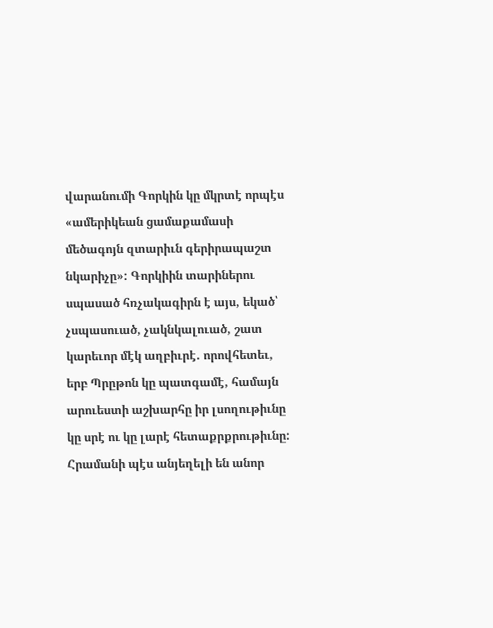վարանումի Գորկին կը մկրտէ որպէս «ամերիկեան ցամաքամասի մեծագոյն զտարիւն գերիրապաշտ նկարիչը»: Գորկիին տարիներու սպասած հռչակագիրն է այս, եկած՝ չսպասուած, չակնկալուած, շատ կարեւոր մէկ աղբիւրէ. որովհետեւ, երբ Պրըթոն կը պատգամէ, համայն արուեստի աշխարհը իր լսողութիւնը կը սրէ ու կը լարէ հետաքրքրութիւնը: Հրամանի պէս անյեղելի են անոր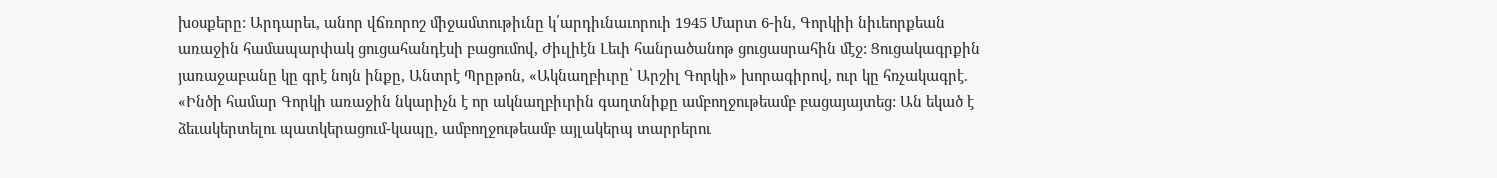խօսքերը: Արդարեւ, անոր վճռորոշ միջամտութիւնը կ՛արդիւնաւորուի 1945 Մարտ 6-ին, Գորկիի նիւեորքեան առաջին համապարփակ ցուցահանդէսի բացումով, Ժիւլիէն Լեւի հանրածանոթ ցուցասրահին մէջ: Ցուցակագրքին յառաջաբանը կը գրէ նոյն ինքը, Անտրէ Պրըթոն, «Ակնաղբիւրը՝ Արշիլ Գորկի» խորագիրով, ուր կը հռչակագրէ. «Ինծի համար Գորկի առաջին նկարիչն է որ ակնաղբիւրին գաղտնիքը ամբողջութեամբ բացայայտեց: Ան եկած է ձեւակերտելու պատկերացում-կապը, ամբողջութեամբ այլակերպ տարրերու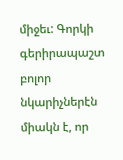միջեւ: Գորկի գերիրապաշտ բոլոր նկարիչներէն միակն է, որ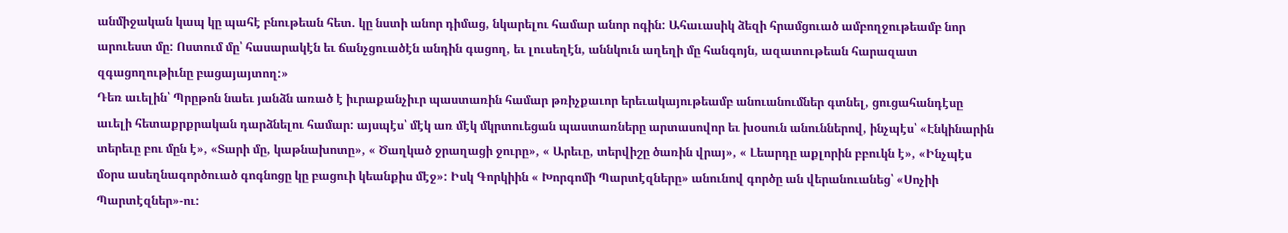անմիջական կապ կը պահէ բնութեան հետ. կը նստի անոր դիմաց, նկարելու համար անոր ոգին: Ահաւասիկ ձեզի հրամցուած ամբողջութեամբ նոր արուեստ մը: Ոստում մը՝ հասարակէն եւ ճանչցուածէն անդին գացող, եւ լուսեղէն, աննկուն աղեղի մը հանգոյն, ազատութեան հարազատ զգացողութիւնը բացայայտող:»
Դեռ աւելին՝ Պրըթոն նաեւ յանձն առած է իւրաքանչիւր պաստառին համար թռիչքաւոր երեւակայութեամբ անուանումներ գտնել, ցուցահանդէսը աւելի հետաքրքրական դարձնելու համար: այսպէս՝ մէկ առ մէկ մկրտուեցան պաստառները արտասովոր եւ խօսուն անուններով, ինչպէս՝ «Էնկինարին տերեւը բու մըն է», «Տարի մը, կաթնախոտը», « Ծաղկած ջրաղացի ջուրը», « Արեւը, տերվիշը ծառին վրայ», « Լեարդը աքլորին բբուկն է», «Ինչպէս մօրս ասեղնագործուած գոգնոցը կը բացուի կեանքիս մէջ»: Իսկ Գորկիին « Խորգոմի Պարտէզները» անունով գործը ան վերանուանեց՝ «Սոչիի Պարտէզներ»-ու: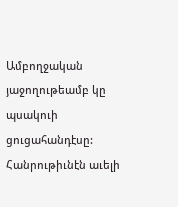Ամբողջական յաջողութեամբ կը պսակուի ցուցահանդէսը: Հանրութիւնէն աւելի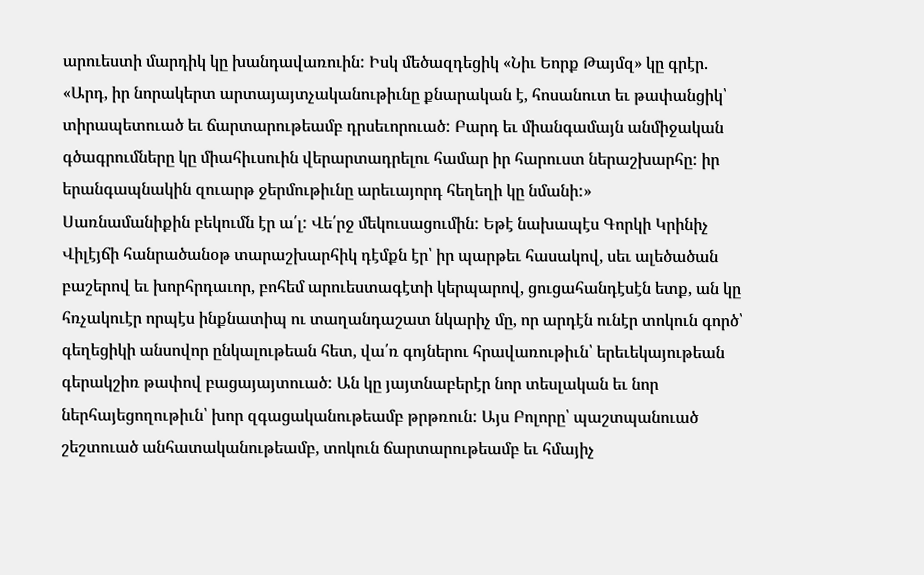արուեստի մարդիկ կը խանդավառուին: Իսկ մեծազդեցիկ «Նիւ Եորք Թայմզ» կը գրէր. «Արդ, իր նորակերտ արտայայտչականութիւնը քնարական է, հոսանուտ եւ թափանցիկ՝ տիրապետուած եւ ճարտարութեամբ դրսեւորուած: Բարդ եւ միանգամայն անմիջական գծագրումները կը միահիւսուին վերարտադրելու համար իր հարուստ ներաշխարհը: իր երանգապնակին զուարթ ջերմութիւնը արեւայորդ հեղեղի կը նմանի:»
Սառնամանիքին բեկումն էր ա՛լ: Վե՛րջ մեկուսացումին: Եթէ նախապէս Գորկի Կրինիչ Վիլէյճի հանրածանօթ տարաշխարհիկ դէմքն էր՝ իր պարթեւ հասակով, սեւ ալեծածան բաշերով եւ խորհրդաւոր, բոհեմ արուեստագէտի կերպարով, ցուցահանդէսէն ետք, ան կը հռչակուէր որպէս ինքնատիպ ու տաղանդաշատ նկարիչ մը, որ արդէն ունէր տոկուն գործ՝ գեղեցիկի անսովոր ընկալութեան հետ, վա՛ռ գոյներու հրավառութիւն՝ երեւեկայութեան գերակշիռ թափով բացայայտուած: Ան կը յայտնաբերէր նոր տեսլական եւ նոր ներհայեցողութիւն՝ խոր զգացականութեամբ թրթռուն: Այս Բոլորը՝ պաշտպանուած շեշտուած անհատականութեամբ, տոկուն ճարտարութեամբ եւ հմայիչ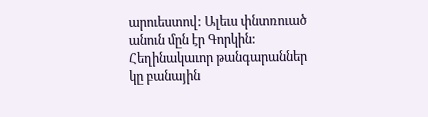արուեստով: Ալեւս փնտռուած անուն մըն էր Գորկին: Հեղինակաւոր թանգարաններ կը բանային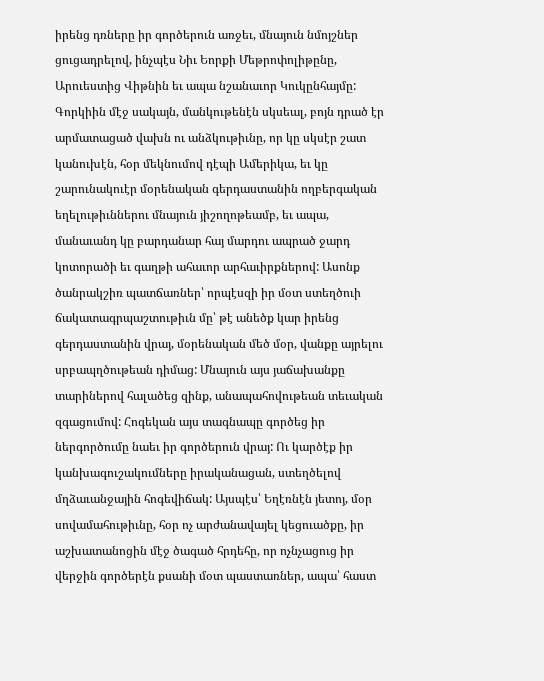իրենց դռները իր գործերուն առջեւ, մնայուն նմոյշներ ցուցադրելով, ինչպէս Նիւ Եորքի Մեթրոփոլիթընը, Արուեստից Վիթնին եւ ապա նշանաւոր Կուկընհայմը:
Գորկիին մէջ սակայն, մանկութենէն սկսեալ, բոյն դրած էր արմատացած վախն ու անձկութիւնը, որ կը սկսէր շատ կանուխէն, հօր մեկնումով դէպի Ամերիկա, եւ կը շարունակուէր մօրենական գերդաստանին ողբերգական եղելութիւններու մնայուն յիշողոթեամբ, եւ ապա, մանաւանդ կը բարդանար հայ մարդու ապրած ջարդ կոտորածի եւ գաղթի ահաւոր արհաւիրքներով: Ասոնք ծանրակշիռ պատճառներ՝ որպէսզի իր մօտ ստեղծուի ճակատագրպաշտութիւն մը՝ թէ անեծք կար իրենց գերդաստանին վրայ, մօրենական մեծ մօր, վանքը այրելու սրբապղծութեան դիմաց: Մնայուն այս յաճախանքը տարիներով հալածեց զինք, անապահովութեան տեւական զգացումով: Հոգեկան այս տագնապը գործեց իր ներգործումը նաեւ իր գործերուն վրայ: Ու կարծէք իր կանխագուշակումները իրականացան, ստեղծելով մղձաւանջային հոգեվիճակ: Այսպէս՝ Եղէռնէն յետոյ, մօր սովամահութիւնը, հօր ոչ արժանավայել կեցուածքը, իր աշխատանոցին մէջ ծագած հրդեհը, որ ոչնչացուց իր վերջին գործերէն քսանի մօտ պաստառներ, ապա՝ հաստ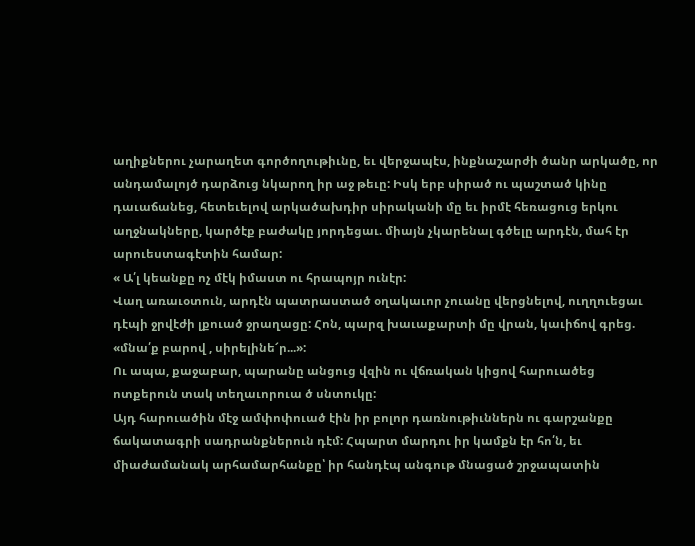աղիքներու չարաղետ գործողութիւնը, եւ վերջապէս, ինքնաշարժի ծանր արկածը, որ անդամալոյծ դարձուց նկարող իր աջ թեւը: Իսկ երբ սիրած ու պաշտած կինը դաւաճանեց, հետեւելով արկածախդիր սիրականի մը եւ իրմէ հեռացուց երկու աղջնակները, կարծէք բաժակը յորդեցաւ. միայն չկարենալ գծելը արդէն, մահ էր արուեստագէտին համար:
« Ա՛լ կեանքը ոչ մէկ իմաստ ու հրապոյր ունէր:
Վաղ առաւօտուն, արդէն պատրաստած օղակաւոր չուանը վերցնելով, ուղղուեցաւ դէպի ջրվէժի լքուած ջրաղացը: Հոն, պարզ խաւաքարտի մը վրան, կաւիճով գրեց. «մնա՛ք բարով , սիրելինե՜ր...»:
Ու ապա, քաջաբար, պարանը անցուց վզին ու վճռական կիցով հարուածեց ոտքերուն տակ տեղաւորուա ծ սնտուկը:
Այդ հարուածին մէջ ամփոփուած էին իր բոլոր դառնութիւններն ու գարշանքը ճակատագրի սադրանքներուն դէմ: Հպարտ մարդու իր կամքն էր հո՛ն, եւ միաժամանակ արհամարհանքը՝ իր հանդէպ անգութ մնացած շրջապատին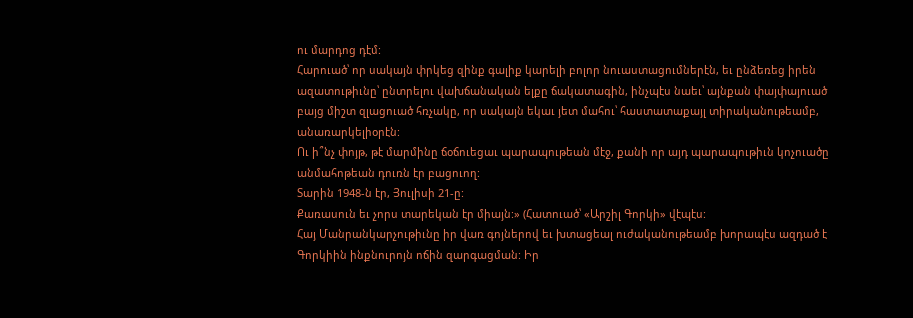ու մարդոց դէմ:
Հարուած՝ որ սակայն փրկեց զինք գալիք կարելի բոլոր նուաստացումներէն, եւ ընձեռեց իրեն ազատութիւնը՝ ընտրելու վախճանական ելքը ճակատագին, ինչպէս նաեւ՝ այնքան փայփայուած բայց միշտ զլացուած հռչակը, որ սակայն եկաւ յետ մահու՝ հաստատաքայլ տիրականութեամբ, անառարկելիօրէն:
Ու ի՞նչ փոյթ, թէ մարմինը ճօճուեցաւ պարապութեան մէջ, քանի որ այդ պարապութիւն կոչուածը անմահոթեան դուռն էր բացուող:
Տարին 1948-ն էր, Յուլիսի 21-ը:
Քառասուն եւ չորս տարեկան էր միայն:» (Հատուած՝ «Արշիլ Գորկի» վէպէս:
Հայ Մանրանկարչութիւնը իր վառ գոյներով եւ խտացեալ ուժականութեամբ խորապէս ազդած է Գորկիին ինքնուրոյն ոճին զարգացման: Իր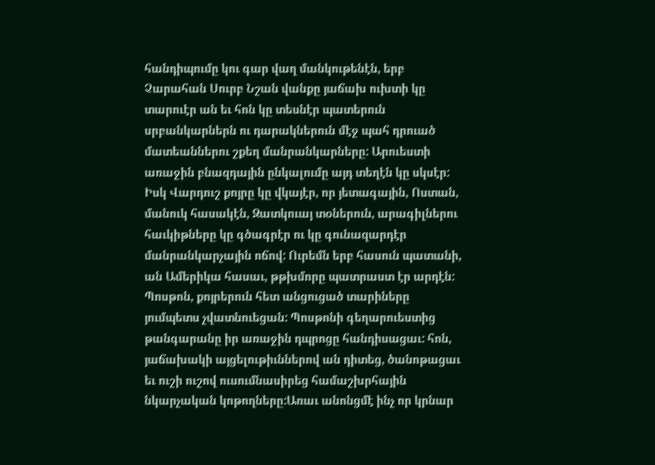հանդիպումը կու գար վաղ մանկութենէն, երբ Չարահան Սուրբ Նշան վանքը յաճախ ուխտի կը տարուէր ան եւ հոն կը տեսնէր պատերուն սրբանկարներն ու դարակներուն մէջ պահ դրուած մատեաններու շքեղ մանրանկարները: Արուեստի առաջին բնազդային ընկալումը այդ տեղէն կը սկսէր: Իսկ Վարդուշ քոյրը կը վկայէր, որ յետագային, Ոստան, մանուկ հասակէն, Զատկուայ տօներուն, արագիլներու հաւկիթները կը գծագրէր ու կը գունազարդէր մանրանկարչային ոճով: Ուրեմն երբ հասուն պատանի, ան Ամերիկա հասաւ, թթխմորը պատրաստ էր արդէն: Պոսթոն, քոյրերուն հետ անցուցած տարիները յումպետս չվատնուեցան: Պոսթոնի գեղարուեստից թանգարանը իր առաջին դպրոցը հանդիսացաւ: հոն, յաճախակի այցելութիւններով ան դիտեց, ծանոթացաւ եւ ուշի ուշով ուսումնասիրեց համաշխրհային նկարչական կոթողները:Առաւ անոնցմէ ինչ որ կրնար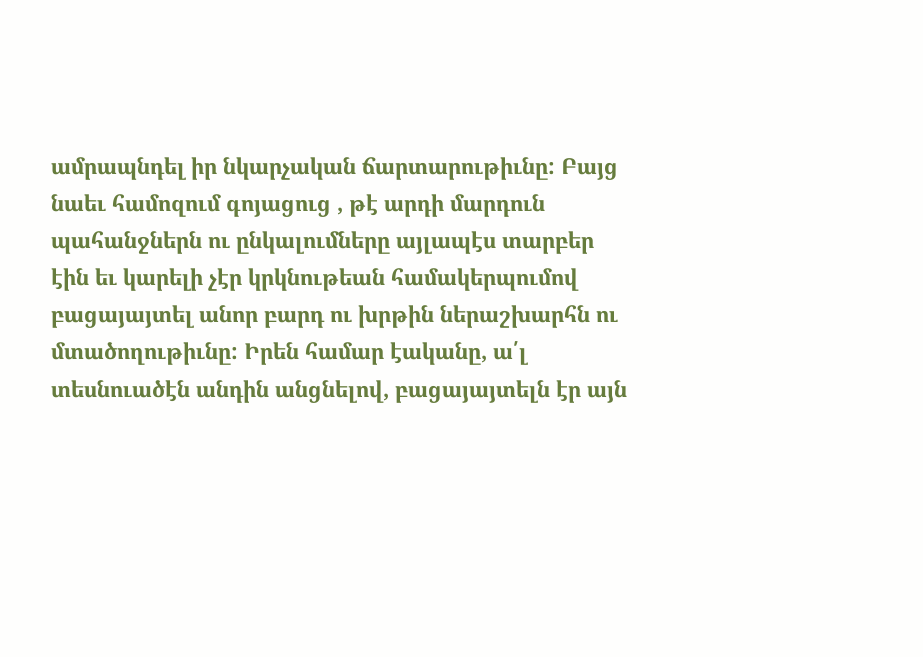ամրապնդել իր նկարչական ճարտարութիւնը: Բայց նաեւ համոզում գոյացուց , թէ արդի մարդուն պահանջներն ու ընկալումները այլապէս տարբեր էին եւ կարելի չէր կրկնութեան համակերպումով բացայայտել անոր բարդ ու խրթին ներաշխարհն ու մտածողութիւնը: Իրեն համար էականը, ա՛լ տեսնուածէն անդին անցնելով, բացայայտելն էր այն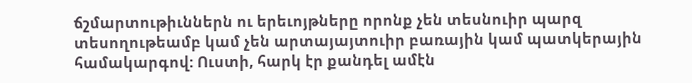ճշմարտութիւններն ու երեւոյթները որոնք չեն տեսնուիր պարզ տեսողութեամբ կամ չեն արտայայտուիր բառային կամ պատկերային համակարգով: Ուստի, հարկ էր քանդել ամէն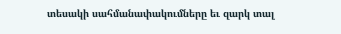տեսակի սահմանափակումները եւ զարկ տալ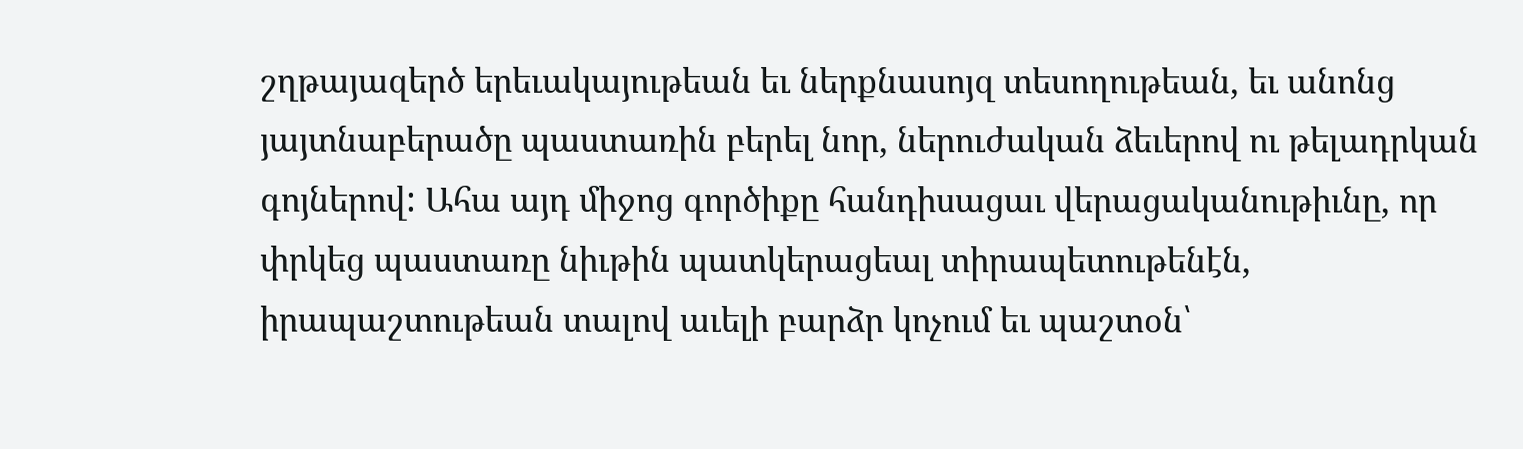շղթայազերծ երեւակայութեան եւ ներքնասոյզ տեսողութեան, եւ անոնց յայտնաբերածը պաստառին բերել նոր, ներուժական ձեւերով ու թելադրկան գոյներով: Ահա այդ միջոց գործիքը հանդիսացաւ վերացականութիւնը, որ փրկեց պաստառը նիւթին պատկերացեալ տիրապետութենէն, իրապաշտութեան տալով աւելի բարձր կոչում եւ պաշտօն՝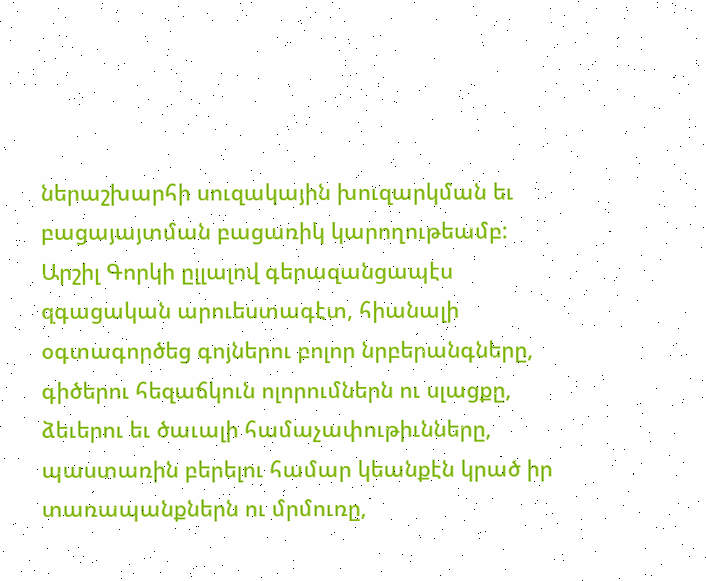ներաշխարհի սուզակային խուզարկման եւ բացայայտման բացառիկ կարողութեամբ:
Արշիլ Գորկի ըլլալով գերազանցապէս զգացական արուեստագէտ, հիանալի օգտագործեց գոյներու բոլոր նրբերանգները, գիծերու հեզաճկուն ոլորումներն ու սլացքը, ձեւերու եւ ծաւալի համաչափութիւնները, պաստառին բերելու համար կեանքէն կրած իր տառապանքներն ու մրմուռը,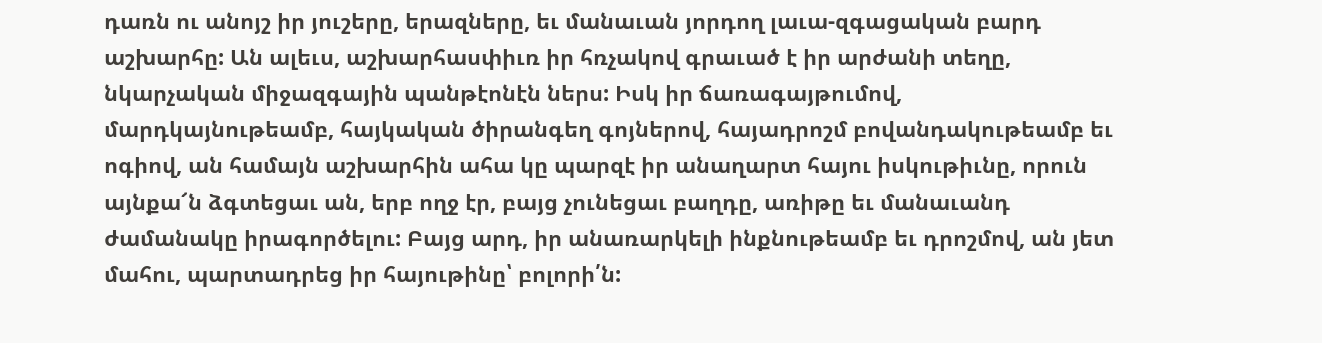դառն ու անոյշ իր յուշերը, երազները, եւ մանաւան յորդող լաւա-զգացական բարդ աշխարհը: Ան ալեւս, աշխարհասփիւռ իր հռչակով գրաւած է իր արժանի տեղը, նկարչական միջազգային պանթէոնէն ներս: Իսկ իր ճառագայթումով, մարդկայնութեամբ, հայկական ծիրանգեղ գոյներով, հայադրոշմ բովանդակութեամբ եւ ոգիով, ան համայն աշխարհին ահա կը պարզէ իր անաղարտ հայու իսկութիւնը, որուն այնքա՜ն ձգտեցաւ ան, երբ ողջ էր, բայց չունեցաւ բաղդը, առիթը եւ մանաւանդ ժամանակը իրագործելու: Բայց արդ, իր անառարկելի ինքնութեամբ եւ դրոշմով, ան յետ մահու, պարտադրեց իր հայութինը՝ բոլորի՛ն: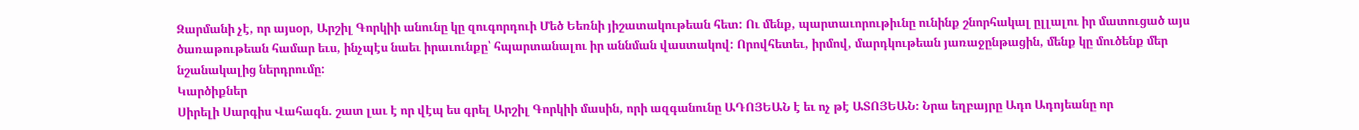Զարմանի չէ, որ այսօր, Արշիլ Գորկիի անունը կը զուգորդուի Մեծ Եեռնի յիշատակութեան հետ: Ու մենք, պարտաւորութիւնը ունինք շնորհակալ ըլլալու իր մատուցած այս ծառաթութեան համար եւս, ինչպէս նաեւ իրաւունքը՝ հպարտանալու իր աննման վաստակով: Որովհետեւ, իրմով, մարդկութեան յառաջընթացին, մենք կը մուծենք մեր նշանակալից ներդրումը:
Կարծիքներ
Սիրելի Սարգիս Վահագն. շատ լաւ է որ վէպ ես գրել Արշիլ Գորկիի մասին, որի ազգանունը ԱԴՈՅԵԱՆ է եւ ոչ թէ ԱՏՈՅԵԱՆ։ Նրա եղբայրը Ադո Ադոյեանը որ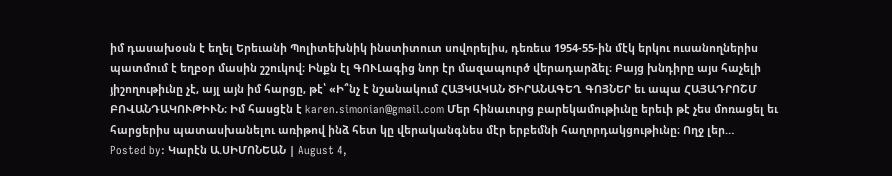իմ դասախօսն է եղել Երեւանի Պոլիտեխնիկ ինստիտուտ սովորելիս, դեռեւս 1954-55-ին մէկ երկու ուսանողներիս պատմում է եղբօր մասին շշուկով։ Ինքն էլ ԳՈՒԼագից նոր էր մազապուրծ վերադարձել։ Բայց խնդիրը այս հաչելի յիշողութիւնը չէ, այլ այն իմ հարցը, թէ՝ «Ի՞նչ է նշանակում ՀԱՅԿԱԿԱՆ ԾԻՐԱՆԱԳԵՂ ԳՈՅՆԵՐ եւ ապա ՀԱՅԱԴՐՈՇՄ ԲՈՎԱՆԴԱԿՈՒԹԻՒՆ։ Իմ հասցէն է karen.simonian@gmail.com Մեր հինաւուրց բարեկամութիւնը երեւի թէ չես մոռացել եւ հարցերիս պատասխանելու առիթով ինձ հետ կը վերականգնես մէր երբեմնի հաղորդակցութիւնը։ Ողջ լեր…
Posted by: Կարէն Ա.ՍԻՄՈՆԵԱՆ | August 4,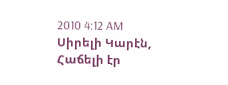2010 4:12 AM
Սիրելի Կարէն,
Հաճելի էր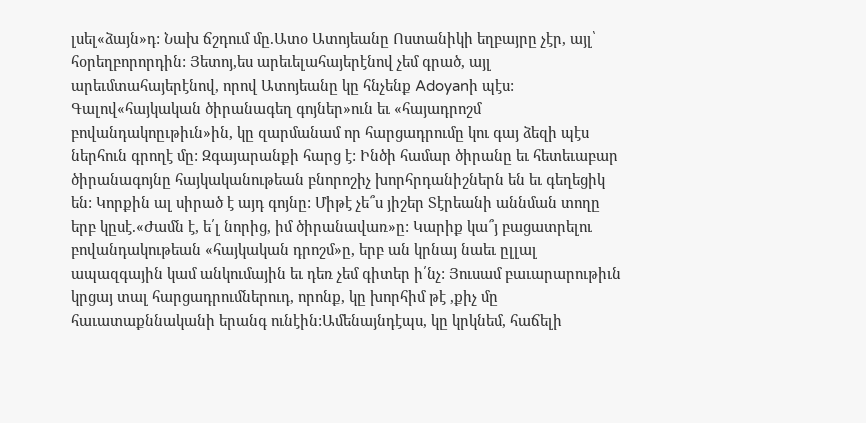լսել«ձայն»դ: Նախ ճշդում մը.Ատօ Ատոյեանը Ոստանիկի եղբայրը չէր, այլ՝ հօրեղբորորդին: Յետոյ,ես արեւելահայերէնով չեմ գրած, այլ արեւմտահայերէնով, որով Ատոյեանը կը հնչենք Adoyanի պէս: Գալով«հայկական ծիրանագեղ գոյներ»ուն եւ «հայադրոշմ բովանդակոըւթիւն»ին, կը զարմանամ որ հարցադրումը կու գայ ձեզի պէս ներհուն գրողէ մը: Զգայարանքի հարց է: Ինծի համար ծիրանը եւ հետեւաբար ծիրանագոյնը հայկականութեան բնորոշիչ խորհրդանիշներն են եւ գեղեցիկ են: Կորքին ալ սիրած է այդ գոյնը: Միթէ չե՞ս յիշեր Տէրեանի աննման տողը երբ կըսէ.«Ժամն է, ե՛լ նորից, իմ ծիրանավառ»ը: Կարիք կա՞յ բացատրելու բովանդակութեան «հայկական դրոշմ»ը, երբ ան կրնայ նաեւ ըլլալ ապազգային կամ անկումային եւ դեռ չեմ գիտեր ի՛նչ: Յուսամ բաւարարութիւն կրցայ տալ հարցադրումներուդ, որոնք, կը խորհիմ թէ ,քիչ մը հաւատաքննականի երանգ ունէին:Ամենայնդէպս, կը կրկնեմ, հաճելի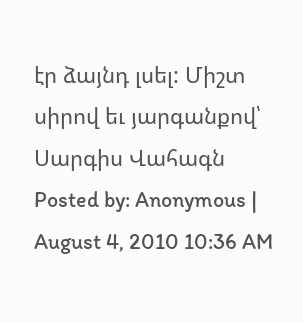էր ձայնդ լսել: Միշտ սիրով եւ յարգանքով՝
Սարգիս Վահագն
Posted by: Anonymous | August 4, 2010 10:36 AM